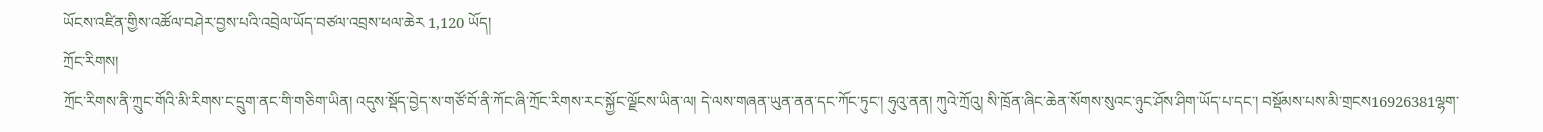ཡོངས་འཛིན་གྱིས་འཚོལ་བཤེར་བྱས་པའི་འབྲེལ་ཡོད་བཙལ་འབྲས་ཕལ་ཆེར 1,120 ཡོད།
ཀྲོང་རིགས།
ཀྲོང་རིགས་ནི་ཀྲུང་གོའི་མི་རིགས་ང་དྲུག་ནང་གི་གཅིག་ཡིན། འདུས་སྡོད་བྱེད་ས་གཙོ་བོ་ནི་ཀོང་ཞི་ཀྲོང་རིགས་རང་སྐྱོང་ལྗོངས་ཡིན་ལ། དེ་ལས་གཞན་ཡུན་ནན་དང་ཀོང་ཏུང་། ཧུའུ་ནན། ཀུའེ་ཀྲོའུ། སི་ཁྲོན་ཞིང་ཆེན་སོགས་སུའང་ཉུང་ཤོས་ཤིག་ཡོད་པ་དང་། བསྡོམས་པས་མི་གྲངས16926381ལྷག་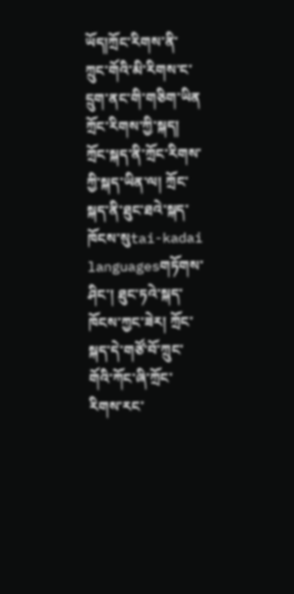ཡོད།ཀྲོང་རིགས་ནི་ཀྲུང་གོའི་མི་རིགས་ང་དྲུག་ནང་གི་གཅིག་ཡིན
ཀྲོང་རིགས་ཀྱི་སྐད།
ཀྲོང་སྐད་ནི་ཀྲོང་རིགས་ཀྱི་སྐད་ཡིན་ལ། ཀྲོང་སྐད་ནི་ཐུང་ཐའེ་སྐད་ཁོངས་སུtai-kadai languagesགཏོགས་ཤིང་། ཐུང་ཏའེ་སྐད་ཁོངས་ཀྱང་ཟེར། ཀྲོང་སྐད་དེ་གཙོ་བོ་ཀྲུང་གོའི་ཀོང་ཞི་ཀྲོང་རིགས་རང་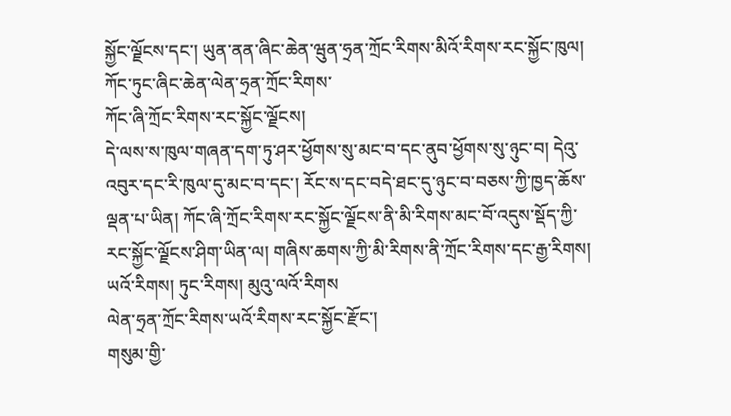སྐྱོང་ལྗོངས་དང་། ཡུན་ནན་ཞིང་ཆེན་ཝུན་ཧྲན་ཀྲོང་རིགས་མིའོ་རིགས་རང་སྐྱོང་ཁུལ། ཀོང་ཏུང་ཞིང་ཆེན་ལེན་ཧྲན་ཀྲོང་རིགས་
ཀོང་ཞི་ཀྲོང་རིགས་རང་སྐྱོང་ལྗོངས།
དེ་ལས་ས་ཁུལ་གཞན་དག་ཏུ་ཤར་ཕྱོགས་སུ་མང་བ་དང་ནུབ་ཕྱོགས་སུ་ཉུང་བ། དེའུ་འབུར་དང་རི་ཁུལ་དུ་མང་བ་དང་། རོང་ས་དང་བདེ་ཐང་དུ་ཉུང་བ་བཅས་ཀྱི་ཁྱད་ཆོས་ལྡན་པ་ཡིན། ཀོང་ཞི་ཀྲོང་རིགས་རང་སྐྱོང་ལྗོངས་ནི་མི་རིགས་མང་བོ་འདུས་སྡོད་ཀྱི་རང་སྐྱོང་ལྗོངས་ཤིག་ཡིན་ལ། གཞིས་ཆགས་ཀྱི་མི་རིགས་ནི་ཀྲོང་རིགས་དང་རྒྱ་རིགས། ཡའོ་རིགས། ཏུང་རིགས། མུའུ་ལའོ་རིགས
ལེན་ཧྲན་ཀྲོང་རིགས་ཡའོ་རིགས་རང་སྐྱོང་རྫོང་།
གསུམ་གྱི་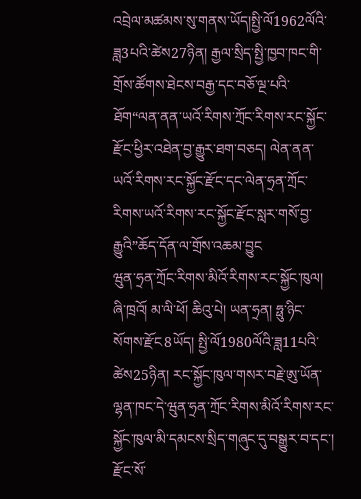འབྲེལ་མཚམས་སུ་གནས་ཡོད།སྤྱི་ལོ1962ལོའི་ཟླ3པའི་ཚེས27ཉིན། རྒྱལ་སྲིད་སྤྱི་ཁྱབ་ཁང་གི་གྲོས་ཚོགས་ཐེངས་བརྒྱ་དང་བཅོ་ལྔ་པའི་ཐོག“ལན་ནན་ཡའོ་རིགས་ཀྲོང་རིགས་རང་སྐྱོང་རྫོང་ཕྱིར་འཐེན་བྱ་རྒྱུར་ཐག་བཅད། ལེན་ནན་ཡའོ་རིགས་རང་སྐྱོང་རྫོང་དང་ལེན་ཧྲན་ཀྲོང་རིགས་ཡའོ་རིགས་རང་སྐྱོང་རྫོང་སླར་གསོ་བྱ་རྒྱུའི”ཆོད་དོན་ལ་གྲོས་འཆམ་བྱུང
ཝུན་ཧྲན་ཀྲོང་རིགས་མིའོ་རིགས་རང་སྐྱོང་ཁུལ།
ཞི་ཁྲའོ། མ་ལི་ཕོ། ཆིའུ་པེ། ཡན་ཧྲན། ཧྥུ་ཉིང་སོགས་རྫོང8ཡོད། སྤྱི་ལོ1980ལོའི་ཟླ11པའི་ཚེས25ཉིན། རང་སྐྱོང་ཁུལ་གསར་བརྗེ་ཨུ་ཡོན་ལྷན་ཁང་དེ་ཝུན་ཧྲན་ཀྲོང་རིགས་མིའོ་རིགས་རང་སྐྱོང་ཁུལ་མི་དམངས་སྲིད་གཞུང་དུ་བསྒྱུར་བ་དང་། རྫོང་སོ་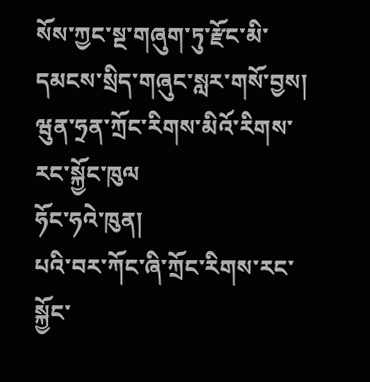སོས་ཀྱང་སྔ་གཞུག་ཏུ་རྫོང་མི་དམངས་སྲིད་གཞུང་སླར་གསོ་བྱས། ཝུན་ཧྲན་ཀྲོང་རིགས་མིའོ་རིགས་རང་སྐྱོང་ཁུལ
ཧོང་ཧའེ་ཁུན།
པའི་བར་ཀོང་ཞི་ཀྲོང་རིགས་རང་སྐྱོང་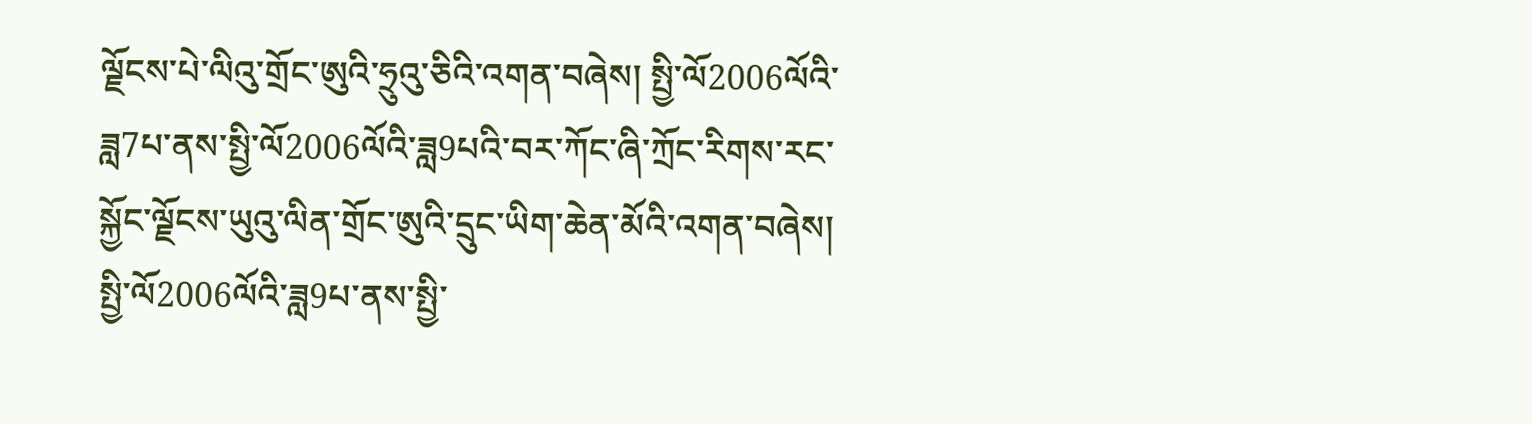ལྗོངས་པེ་ལིའུ་གྲོང་ཨུའི་ཧྲུའུ་ཅིའི་འགན་བཞེས། སྤྱི་ལོ2006ལོའི་ཟླ7པ་ནས་སྤྱི་ལོ2006ལོའི་ཟླ9པའི་བར་ཀོང་ཞི་ཀྲོང་རིགས་རང་སྐྱོང་ལྗོངས་ཡུའུ་ལིན་གྲོང་ཨུའི་དྲུང་ཡིག་ཆེན་མོའི་འགན་བཞེས། སྤྱི་ལོ2006ལོའི་ཟླ9པ་ནས་སྤྱི་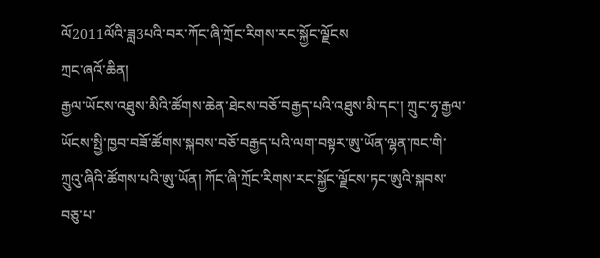ལོ2011ལོའི་ཟླ3པའི་བར་ཀོང་ཞི་ཀྲོང་རིགས་རང་སྐྱོང་ལྗོངས
ཀྲང་ཞའོ་ཆིན།
རྒྱལ་ཡོངས་འཐུས་མིའི་ཚོགས་ཆེན་ཐེངས་བཅོ་བརྒྱད་པའི་འཐུས་མི་དང་། ཀྲུང་ཧྭ་རྒྱལ་ཡོངས་སྤྱི་ཁྱབ་བཟོ་ཚོགས་སྐབས་བཅོ་བརྒྱད་པའི་ལག་བསྟར་ཨུ་ཡོན་ལྷན་ཁང་གི་ཀྲུའུ་ཞིའི་ཚོགས་པའི་ཨུ་ཡོན། ཀོང་ཞི་ཀྲོང་རིགས་རང་སྐྱོང་ལྗོངས་ཏང་ཨུའི་སྐབས་བཅུ་པ་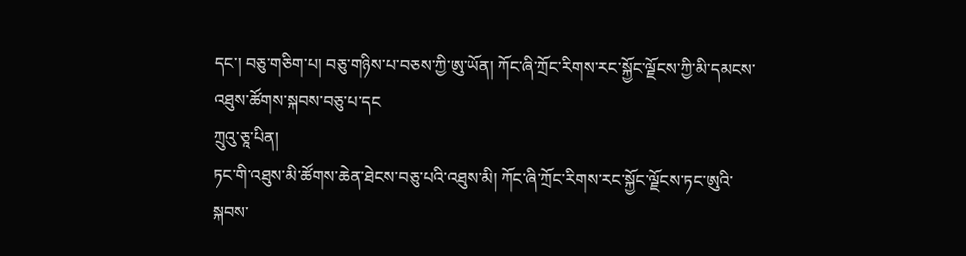དང་། བཅུ་གཅིག་པ། བཅུ་གཉིས་པ་བཅས་ཀྱི་ཨུ་ཡོན། ཀོང་ཞི་ཀྲོང་རིགས་རང་སྐྱོང་ལྗོངས་ཀྱི་མི་དམངས་འཐུས་ཚོགས་སྐབས་བཅུ་པ་དང
ཀྲུའུ་ཅཱ་པིན།
ཏང་གི་འཐུས་མི་ཚོགས་ཆེན་ཐེངས་བཅུ་པའི་འཐུས་མི། ཀོང་ཞི་ཀྲོང་རིགས་རང་སྐྱོང་ལྗོངས་ཏང་ཨུའི་སྐབས་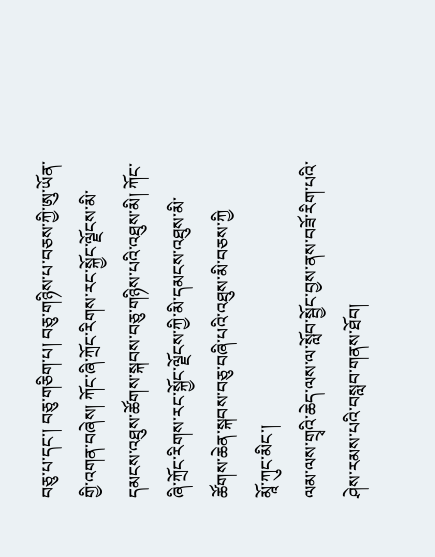བཅུ་པ་དང་། བཅུ་གཅིག་པ། བཅུ་གཉིས་པ་བཅས་ཀྱི་ཨུ་ཡོན་གྱི་འགན་བཞེས། ཀོང་ཞི་ཀྲོང་རིགས་རང་སྐྱོང་ལྗོངས་མི་དམངས་འཐུས་ཚོགས་སྐབས་བཅུ་གཉིས་པའི་འཐུས་མི། ཀོང་ཞི་ཀྲོང་རིགས་རང་སྐྱོང་ལྗོངས་ཀྱི་མི་དམངས་འཐུས་མི་ཚོགས་ཆེན་སྐབས་བཅུ་བཞི་པའི་འཐུས་མི་བཅས་ཀྱི
མཱོ་ཀུང་མིང་།
ལམ་ལས་གྲྭའི་ཆེད་ལས་ལ་སློབ་སྦྱོང་བྱས་ནས་བཟོ་རིག་པའི་ཤེས་རམས་པའི་བསླབ་གནས་ཐོབ།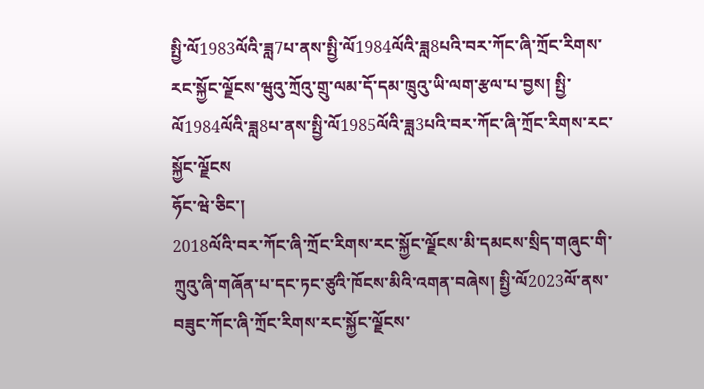སྤྱི་ལོ1983ལོའི་ཟླ7པ་ནས་སྤྱི་ལོ1984ལོའི་ཟླ8པའི་བར་ཀོང་ཞི་ཀྲོང་རིགས་རང་སྐྱོང་ལྗོངས་ཝུའུ་ཀྲོའུ་གྲུ་ལམ་དོ་དམ་ཁྲུའུ་ཡི་ལག་རྩལ་པ་བྱས། སྤྱི་ལོ1984ལོའི་ཟླ8པ་ནས་སྤྱི་ལོ1985ལོའི་ཟླ3པའི་བར་ཀོང་ཞི་ཀྲོང་རིགས་རང་སྐྱོང་ལྗོངས
ཧོང་ཝེ་ཅིང་།
2018ལོའི་བར་ཀོང་ཞི་ཀྲོང་རིགས་རང་སྐྱོང་ལྗོངས་མི་དམངས་སྲིད་གཞུང་གི་ཀྲུའུ་ཞི་གཞོན་པ་དང་ཏང་ཙུའི་ཁོངས་མིའི་འགན་བཞེས། སྤྱི་ལོ2023ལོ་ནས་བཟུང་ཀོང་ཞི་ཀྲོང་རིགས་རང་སྐྱོང་ལྗོངས་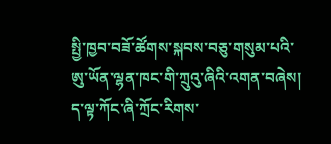སྤྱི་ཁྱབ་བཟོ་ཚོགས་སྐབས་བཅུ་གསུམ་པའི་ཨུ་ཡོན་ལྷན་ཁང་གི་ཀྲུའུ་ཞིའི་འགན་བཞེས། ད་ལྟ་ཀོང་ཞི་ཀྲོང་རིགས་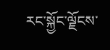རང་སྐྱོང་ལྗོངས་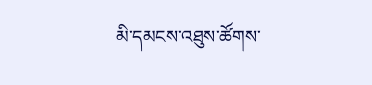མི་དམངས་འཐུས་ཚོགས་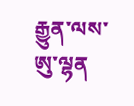རྒྱུན་ལས་ཨུ་ལྷན